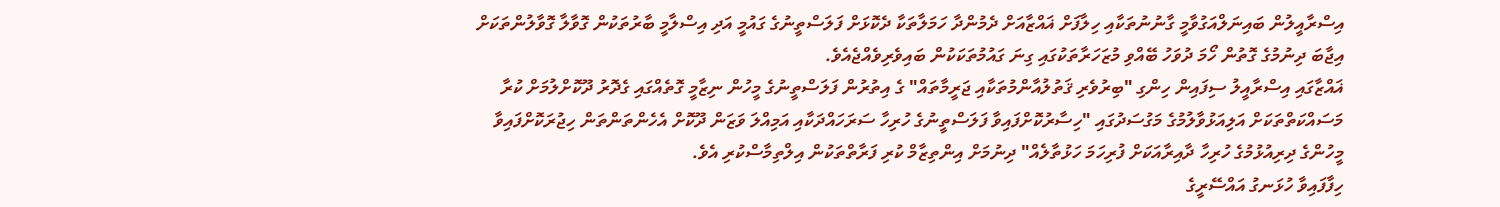އިސްރާއީލުން ބައިނަލްއަގުވާމީ ގާނުނުތަކާއި ހިލާފަށް ޣައްޒާއަށް ދެމުންދާ ހަމަލާތަކާ ދެކޮޅަށް ފަލަސްތީނުގެ ގައުމީ އަދި އިސްލާމީ ބާރުތަކުން ގޮވާލާ ގޮވާލުންތަކަށް އިޖާބަ ދިނުމުގެ ގޮތުން ހޯމަ ދުވަހު ބޭއްވި މުޒަހަރާތަކުގައި ގިނަ ގައުމުތަކަކުން ބައިވެރިވެއްޖެއެވެ.
ޣައްޒާގައި އިސްރާއީލު ސިފައިން ހިންގި "ބިރުވެރި ޤަތުލުއާންމުތަކާއި ޖަރީމާތައް" ގެ އިތުރުން ފަލަސްތީނުގެ މީހުން ނިޒާމީ ގޮތެއްގައި ގެދޮރު ދޫކޮށްލުމަށް ކުރާ މަސައްކަތްތަކަށް އަލިއަޅުވާލުމުގެ މަގުސަދުގައި "ހިސާރުކޮށްފައިވާ ފަލަސްތީނުގެ ހުރިހާ ސަރަހައްދަކާއި އަމިއްލަ ވަޒަން ދޫކޮށް އެހެންތަންތަން ހިޖުރަކޮށްފައިވާ މީހުންގެ ދިރިއުޅުމުގެ ހުރިހާ ދާއިރާއަކަށް ފުރިހަމަ ހަޅުތާލެއް" ދިނުމަށް އިންތިޒާމް ކުރި ފަރާތްތަކުން އިލްތިމާސްކުރި އެވެ.
ހިފާފައިވާ ހުޅަނގު އައްސޭރީގެ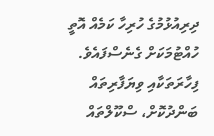ދިރިއުޅުމުގެ ހުރިހާ ކަމެއް އޮތީ ހުއްޓުމަކަށް ގެނެސްފައެވެ. ފިހާރަތަކާއި ވިޔަފާރިތައް ބަންދުކޮށް، ސްކޫލްތައް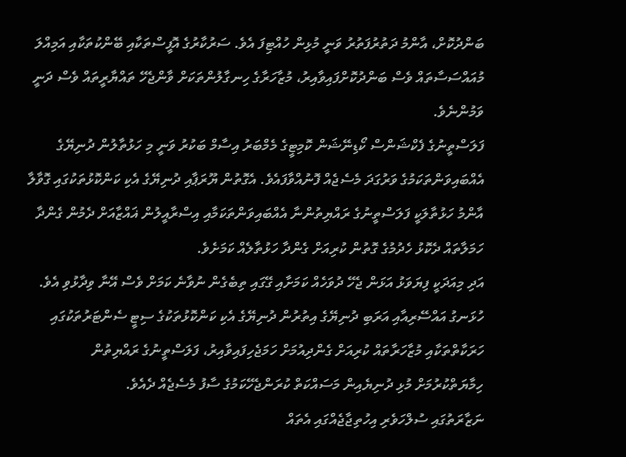ބަންދުކޮށް، އާންމު ދަތުރުފަތުރު ވަނީ މުޅިން ހުއްޓިފަ އެވެ. ސަރުކާރުގެ އޮފީސްތަކާއި ބޭންކުތަކާއި އަމިއްލަ މުއައްސަސާތައް ވެސް ބަންދުކޮށްފައިވާއިރު، މުޒާހަރާގެ ހިނގާލުންތަކަށް ވާންޖެހޭ ތައްޔާރީތައް ވެސް ދަނީ ވަމުންނެވެ.
ފަލަސްތީނުގެ ފެކްޝަންސް ކޯޑިނޭޝަން ކޮމިޓީގެ މެމްބަރު އިސާމް ބަކުރު ވަނީ މި ހަޅުތާލުން ދުނިޔޭގެ އެއްބައިވަންތަކަމުގެ ވަރުގަދަ މެސެޖެއް ފޮނުއްވާފައެވެ. އެގޮތުން ޔޫރަޕާއި ދުނިޔޭގެ އެކި ކަންކޮޅުތަކުގައި ގޮވާލާ އާންމު ހަޅުތާލަކީ ފަލަސްތީނުގެ ރައްޔިތުންނާ އެއްބައިވަންތަކަމާއި އިސްރާއީލުން ޣައްޒާއަށް ދެމުން ގެންދާ ހަމަލާތައް ދެކޮޅު ހެދުމުގެ ގޮތުން ކުރިއަށް ގެންދާ ހަޅުތާލެއް ކަމަށެވެ.
އަދި މިއަދަކީ ފިޔަވަޅު އަޅަން ޖެހޭ ދުވަހެއް ކަމަށާއި ގޭގައި ތިބެގެން ނުވާނެ ކަމަށް ވެސް އޭނާ ވިދާޅުވި އެވެ. ހުޅަނގު އައްސޭރިއާއި އަރަބި ދުނިޔޭގެ އިތުރުން ދުނިޔޭގެ އެކި ކަންކޮޅުތަކުގެ ސިޓީ ސެންޓަރުތަކުގައި ހަރަކާތްތަކާއި މުޒާހަރާތައް ކުރިއަށް ގެންދިއުމަށް ހަމަޖެހިފައިވާއިރު، ފަލަސްތީނުގެ ރައްޔިތުން ހިމާޔަތްކުރުމަށް މުޅި ދުނިޔެއިން މަސައްކަތް ކުރަންޖެހޭކަމުގެ ސާފު މެސެޖެއް ދެއެވެ.
ނަޒާރަތުގައި ސުލްހަވެރި އިހުތިޖާޖެއްގައި އެތައް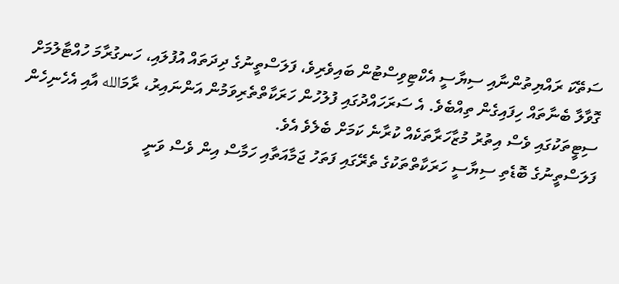ސަތޭކަ ރައްޔިތުންނާއި ސިޔާސީ އެކްޓިވިސްޓުން ބައިވެރިވެ، ފަލަސްތީނުގެ ދިދަތައް އުފުލައި، ހަނގުރާމަ ހުއްޓާލުމަށް ގޮވާލާ ބެނާތައް ހިފައިގެން ތިއްބެވެ. އެ ސަރަހައްދުގައި ފުލުހުން ހަރަކާތްތެރިވަމުން އަންނައިރު، ރާމަالله އާއި އެހެނިހެން ސިޓީތަކުގައި ވެސް އިތުރު މުޒާހަރާތަކެއް ކުރާނެ ކަމަށް ބެލެވެ އެވެ.
ފަލަސްތީނުގެ ބޮޑެތި ސިޔާސީ ހަރަކާތްތަކުގެ ތެރޭގައި ފަތަހު ޖަމާއަތާއި ހަމާސް އިން ވެސް ވަނީ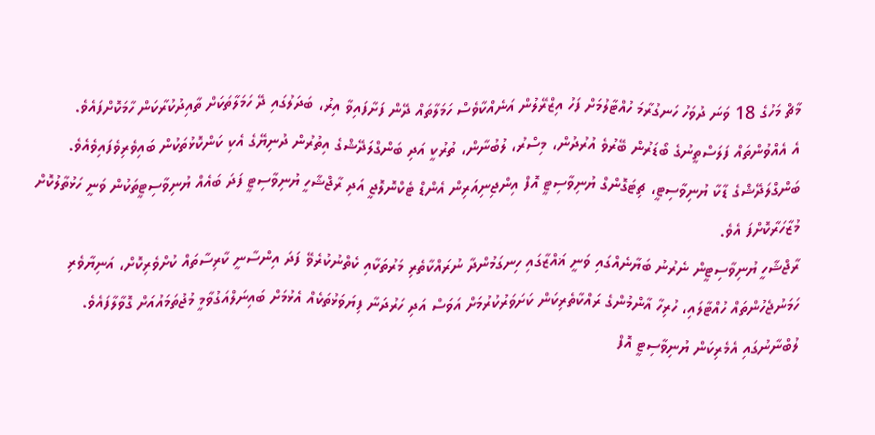މާޗް މަހުގެ 18 ވަނަ ދުވަހު ހަނގުރާމަ ހުއްޓާލުމަށް ފަހު އިޒްރޭލުން އަނެއްކާވެސް ހަމަލާތައް ދޭން ފަށާފައިވާ އިރު، ބަދަލުގައި ދޭ ހަމަލާތަކަށް ތާއިދުކުރާކަން ހާމަކޮށްފައެވެ.
އެ އެއްވުންތައް ފަލަސްތީނުގެ ބޯޑަރުން ބޭރުވެ އުރުދުން، މިސްރު، ލުބުނާން، ތުރުކީ އަދި ބަންގްލަދޭޝްގެ އިތުރުން ދުނިޔޭގެ އެކި ކަންކޮޅުތަކުން ބައިވެރިވެފައިވެއެވެ.
ބަންގްލަދޭޝްގެ ޑާކާ ޔުނިވާސިޓީ، ޗިޓަގޮންގް ޔުނިވާސިޓީ އޮފް އިންޖިނިއަރިން އެންޑް ޓެކްނޮލޮޖީ އަދި ރާޖްޝާހީ ޔުނިވާސިޓީ ފަދަ ބައެއް ޔުނިވާސިޓީތަކުން ވަނީ ހަޅުތާލުކޮށް މުޒާހަރާކޮށްފަ އެވެ.
ރާޖްޝާހީ ޔުނިވާސިޓީން ނެރުނު ބަޔާނެއްގައި ވަނީ ޣައްޒާގައި ހިނގަމުންދާ ނުރައްކާތެރި މަރުތަކާއި ކެތްނުކުރެވޭ ފަދަ އިންސާނީ ކާރިސާތައް ކުށްވެރިކޮށް، އަނިޔާވެރި ހަމަނުޖެހުންތައް ހުއްޓާލައި، ހުރިހާ އާންމުންގެ ރައްކާތެރިކަން ކަށަވަރުކުރުމަށް އަވަސް އަދި ހަރުދަނާ ފިޔަވަޅުތަކެއް އެޅުމަށް ބައިނަލްއަގުވާމީ މުޖުތަމައުއަށް ގޮވާލާފައެވެ.
ލުބްނާނުގައި އެމެރިކަން ޔުނިވާސިޓީ އޮފް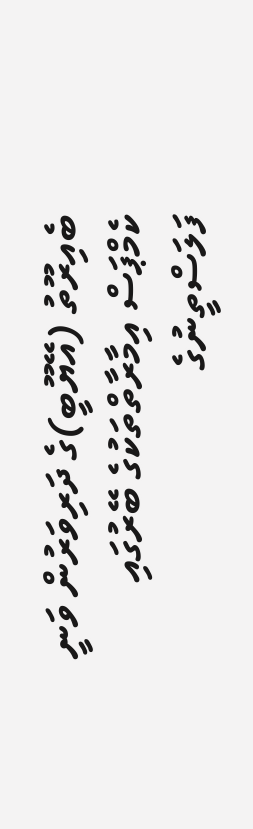ބެއިރޫތު (އޭޔޫބީ)ގެ ދަރިވަރުން ވަނީ ކެމްޕަސް އިމާރާތްތަކުގެ ބޭރުގައި ފަލަސްތީނުގެ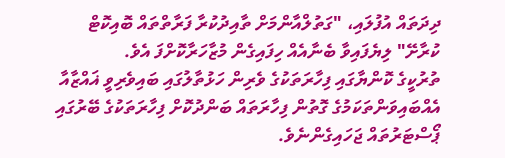ދިދަތައް އުފުލައި، "ގަތުލްއާންމަށް ތާއިދުކުރާ ފަރާތްތައް ބޮއިކޮޓް ކުރާށޭ" ލިޔެފައިވާ ބެނާއެއް ހިފައިގެން މުޒާހަރާކޮށްފަ އެވެ.
ތުރުކީގެ ކޮންޔާގައި ފިހާރަތަކުގެ ވެރިން ހަޅުތާލުގައި ބައިވެރިވީ ޣައްޒާއާ އެއްބައިވަންތަކަމުގެ ގޮތުން ފިހާރަތައް ބަންދުކޮށް ފިހާރަތަކުގެ ބޭރުގައި ޕޯސްޓަރުތައް ޖަހައިގެންނެވެ.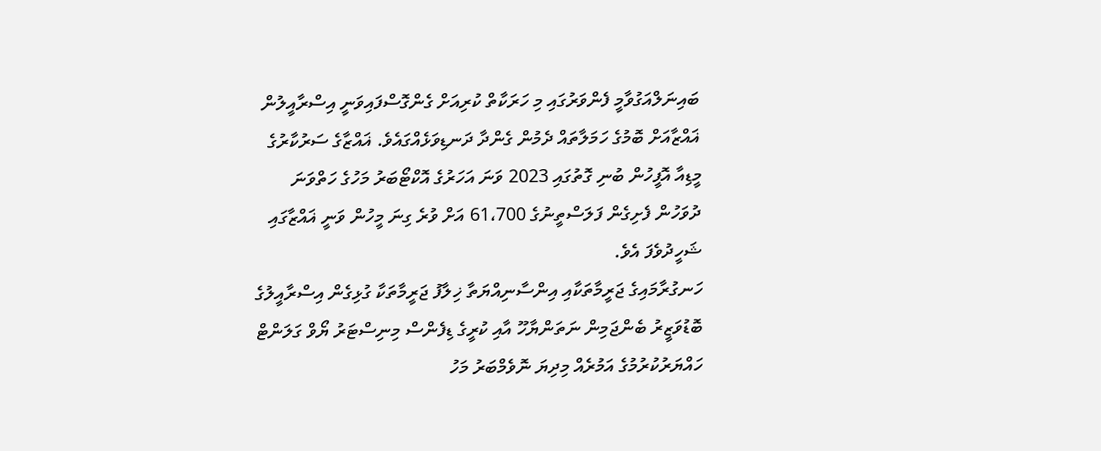ބައިނަލްއަގުވާމީ ފެންވަރުގައި މި ހަރަކާތް ކުރިއަށް ގެންގޮސްފައިވަނީ އިސްރާއީލުން ޣައްޒާއަށް ބޮމުގެ ހަމަލާތައް ދެމުން ގެންދާ ދަނޑިވަޅެއްގައެވެ. ޣައްޒާގެ ސަރުކާރުގެ މީޑިއާ އޮފީހުން ބުނި ގޮތުގައި 2023 ވަނަ އަހަރުގެ އޮކްޓޯބަރު މަހުގެ ހަތްވަނަ ދުވަހުން ފެށިގެން ފަލަސްތީނުގެ 61،700 އަށް ވުރެ ގިނަ މީހުން ވަނީ ޣައްޒާގައި ޝަހީދުވެފަ އެވެ.
ހަނގުރާމައިގެ ޖަރީމާތަކާއި އިންސާނިއްޔަތާ ޚިލާފު ޖަރީމާތަކާ ގުޅިގެން އިސްރާއީލުގެ ބޮޑުވަޒީރު ބެންޖަމިން ނަތަންޔާހޫ އާއި ކުރީގެ ޑިފެންސް މިނިސްޓަރު ޔޯވް ގަލަންޓް ހައްޔަރުކުރުމުގެ އަމުރެއް މިދިޔަ ނޮވެމްބަރު މަހު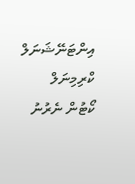އިންޓަނޭޝަނަލް ކްރިމިނަލް ކޯޓުން ނެރުނު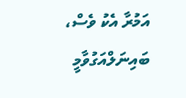އަމުރާ އެކު ވެސް، ބައިނަލްއަގުވާމީ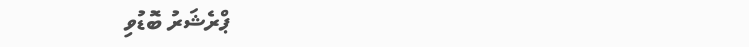ޕްރެޝަރު ބޮޑުވި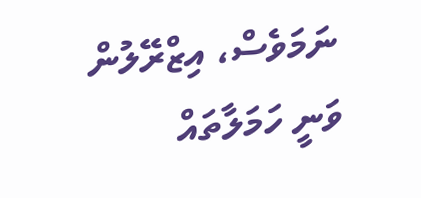ނަމަވެސް، އިޒްރޭލުން ވަނީ ހަމަލާތައް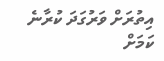އިތުރަށް ވަރުގަދަ ކުރާނެ ކަމަށް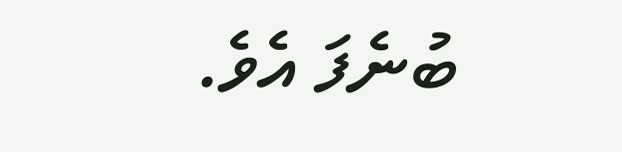ބުނެފަ އެވެ.